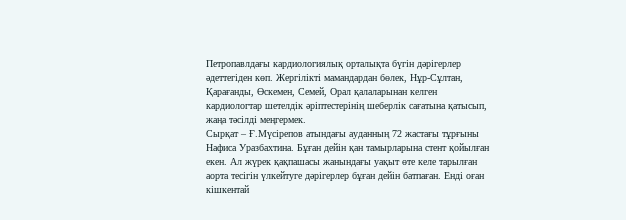Петропавлдағы кардиологиялық орталықта бүгін дәрігерлер әдеттегіден көп. Жергілікті мамандардан бөлек, Нұр-Сұлтан, Қарағанды, Өскемен, Семей, Орал қалаларынан келген кардиологтар шетелдік әріптестерінің шеберлік сағатына қатысып, жаңа тәсілді меңгермек.
Сырқат – Ғ.Мүсірепов атындағы ауданның 72 жастағы тұрғыны Нафиса Уразбахтина. Бұған дейін қан тамырларына стент қойылған екен. Ал жүрек қақпашасы жанындағы уақыт өте келе тарылған аорта тесігін үлкейтуге дәрігерлер бұған дейін батпаған. Енді оған кішкентай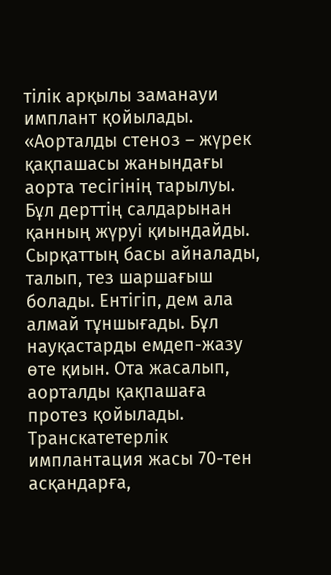тілік арқылы заманауи имплант қойылады.
«Аорталды стеноз – жүрек қақпашасы жанындағы аорта тесігінің тарылуы. Бұл дерттің салдарынан қанның жүруі қиындайды. Сырқаттың басы айналады, талып, тез шаршағыш болады. Ентігіп, дем ала алмай тұншығады. Бұл науқастарды емдеп-жазу өте қиын. Ота жасалып, аорталды қақпашаға протез қойылады. Транскатетерлік имплантация жасы 70-тен асқандарға,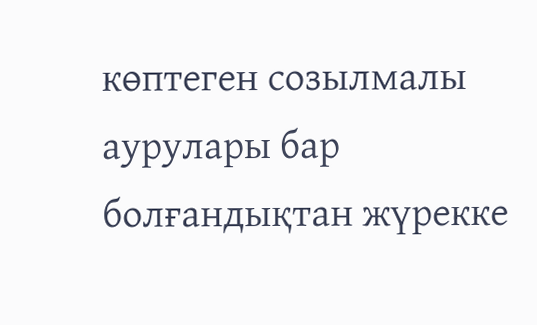көптеген созылмалы аурулары бар болғандықтан жүрекке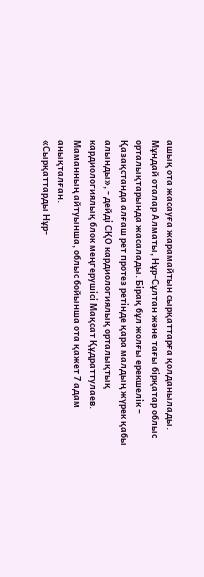ашық ота жасауға жарамайтын сырқаттарға қолданылады.
Мұндай оталар Алматы, Нұр-Сұлтан және тағы бірқатар облыс орталықтарында жасалады. Бірақ бұл жолғы ерекшелік – Қазақстанда алғаш рет протез ретінде қара малдың жүрек қабы алынды», - дейді СҚО кардиологиялық орталықтық кардиологиялық блок меңгерушісі Мақсат Құдраттулаев.
Маманның айтуынша, облыс бойынша ота қажет 7 адам анықталған.
«Сырқаттарды Нұр-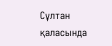Сұлтан қаласында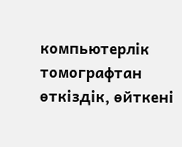компьютерлік томографтан өткіздік, өйткені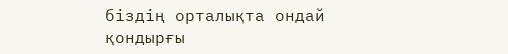біздің орталықта ондай қондырғы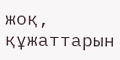жоқ, құжаттарын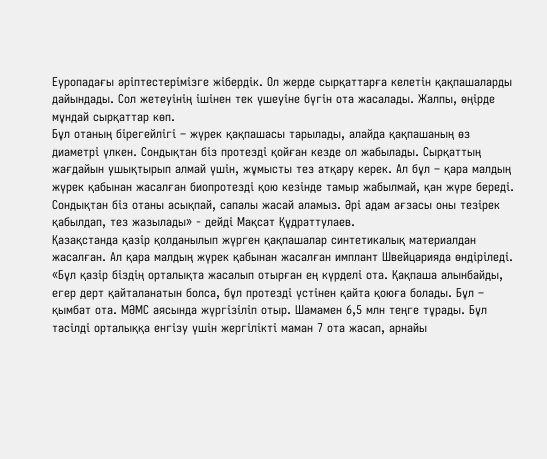Еуропадағы әріптестерімізге жібердік. Ол жерде сырқаттарға келетін қақпашаларды дайындады. Сол жетеуінің ішінен тек үшеуіне бүгін ота жасалады. Жалпы, өңірде мұндай сырқаттар көп.
Бұл отаның бірегейлігі – жүрек қақпашасы тарылады, алайда қақпашаның өз диаметрі үлкен. Сондықтан біз протезді қойған кезде ол жабылады. Сырқаттың жағдайын ушықтырып алмай үшін, жұмысты тез атқару керек. Ал бұл – қара малдың жүрек қабынан жасалған биопротезді қою кезінде тамыр жабылмай, қан жүре береді. Сондықтан біз отаны асықпай, сапалы жасай аламыз. Әрі адам ағзасы оны тезірек қабылдап, тез жазылады» - дейді Мақсат Құдраттулаев.
Қазақстанда қазір қолданылып жүрген қақпашалар синтетикалық материалдан жасалған. Ал қара малдың жүрек қабынан жасалған имплант Швейцарияда өндіріледі.
«Бұл қазір біздің орталықта жасалып отырған ең күрделі ота. Қақпаша алынбайды, егер дерт қайталанатын болса, бұл протезді үстінен қайта қоюға болады. Бұл – қымбат ота. МӘМС аясында жүргізіліп отыр. Шамамен 6,5 млн теңге тұрады. Бұл тәсілді орталыққа енгізу үшін жергілікті маман 7 ота жасап, арнайы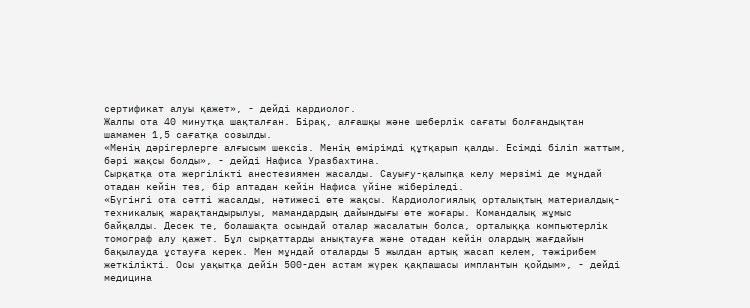сертификат алуы қажет», - дейді кардиолог.
Жалпы ота 40 минутқа шақталған. Бірақ, алғашқы және шеберлік сағаты болғандықтан шамамен 1,5 сағатқа созылды.
«Менің дәрігерлерге алғысым шексіз. Менің өмірімді құтқарып қалды. Есімді біліп жаттым, бәрі жақсы болды», - дейді Нафиса Уразбахтина.
Сырқатқа ота жергілікті анестезиямен жасалды. Сауығу-қалыпқа келу мерзімі де мұндай отадан кейін тез, бір аптадан кейін Нафиса үйіне жіберіледі.
«Бүгінгі ота сәтті жасалды, нәтижесі өте жақсы. Кардиологиялық орталықтың материалдық-техникалық жарақтандырылуы, мамандардың дайындығы өте жоғары. Командалық жұмыс байқалды. Десек те, болашақта осындай оталар жасалатын болса, орталыққа компьютерлік томограф алу қажет. Бұл сырқаттарды анықтауға және отадан кейін олардың жағдайын бақылауда ұстауға керек. Мен мұндай оталарды 5 жылдан артық жасап келем, тәжірибем жеткілікті. Осы уақытқа дейін 500-ден астам жүрек қақпашасы имплантын қойдым», - дейді медицина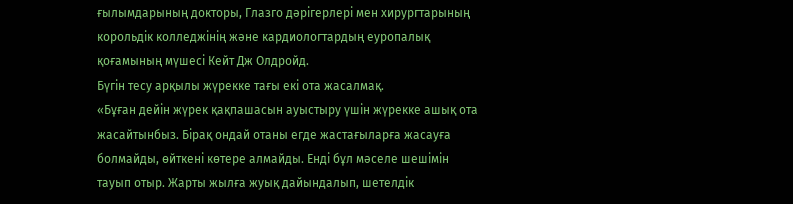ғылымдарының докторы, Глазго дәрігерлері мен хирургтарының корольдік колледжінің және кардиологтардың еуропалық қоғамының мүшесі Кейт Дж Олдройд.
Бүгін тесу арқылы жүрекке тағы екі ота жасалмақ.
«Бұған дейін жүрек қақпашасын ауыстыру үшін жүрекке ашық ота жасайтынбыз. Бірақ ондай отаны егде жастағыларға жасауға болмайды, өйткені көтере алмайды. Енді бұл мәселе шешімін тауып отыр. Жарты жылға жуық дайындалып, шетелдік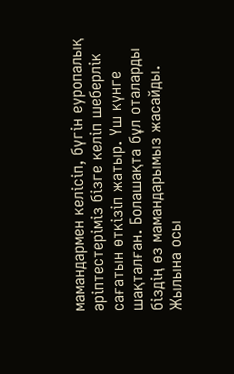мамандармен келісіп, бүгін еуропалық әріптестеріміз бізге келіп шеберлік сағатын өткізіп жатыр. Үш күнге шақталған. Болашақта бұл оталарды біздің өз мамандарымыз жасайды. Жылына осы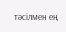тәсілмен ең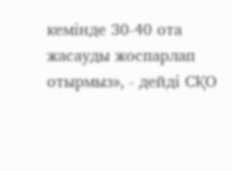кемінде 30-40 ота жасауды жоспарлап отырмыз», - дейді СҚО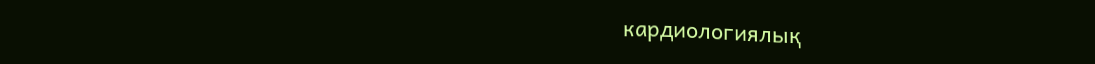кардиологиялық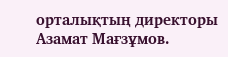орталықтың директоры Азамат Мағзұмов.